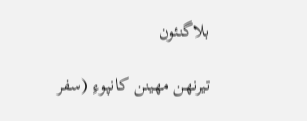بلاگنئون

تيرنهن مهينن کانپوءِ (سفر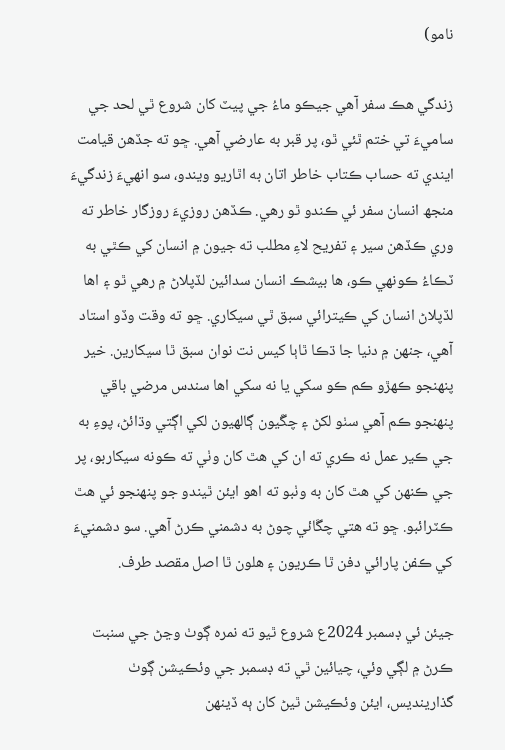نامو)

زندگي هڪ سفر آهي جيڪو ماءُ جي پيٽ کان شروع ٿي لحد جي ساميءَ تي ختم ٿئي ٿو، پر قبر به عارضي آهي. ڇو ته جڏهن قيامت ايندي ته حساب ڪتاب خاطر اتان به اٿاريو ويندو، سو انهيءَ زندگيءَ منجھ انسان سفر ئي ڪندو ٿو رهي. ڪڏهن روزيءَ روزگار خاطر ته وري ڪڏهن سير ۽ تفريح لاءِ مطلب ته جيون ۾ انسان کي ڪٿي به ٽڪاءُ ڪونهي ڪو، ها بيشڪ انسان سدائين لڏپلاڻ ۾ رهي ٿو ۽ اها لڏپلاڻ انسان کي ڪيترائي سبق ٿي سيکاري. ڇو ته وقت وڏو استاد آهي، جنهن ۾ دنيا جا ڌڪا ٿاٻا کيس نت نوان سبق ٿا سيکارين. خير پنهنجو ڪهڙو ڪم ڪو سکي يا نه سکي اها سندس مرضي باقي پنهنجو ڪم آهي سٺو لکڻ ۽ چڱيون ڳالهيون لکي اڳتي وڌائڻ، پوءِ به جي ڪير عمل نه ڪري ته ان کي هٿ کان وٺي ته ڪونه سيکاربو، پر جي ڪنهن کي هٿ کان به وٺبو ته اهو ايئن ٿيندو جو پنهنجو ئي هٿ ڪٽرائبو. ڇو ته هتي چڱائي چوڻ به دشمني ڪرڻ آهي. سو دشمنيءَ کي ڪفن پارائي دفن ٿا ڪريون ۽ هلون ٿا اصل مقصد طرف.

جيئن ئي ڊسمبر 2024ع شروع ٿيو ته نمره ڳوٺ وڃڻ جي سنبت ڪرڻ ۾ لڳي وئي، چيائين ٿي ته ڊسمبر جي وئڪيشن ڳوٺ گذارينديس، ايئن وئڪيشن ٿيڻ کان ٻه ڏينهن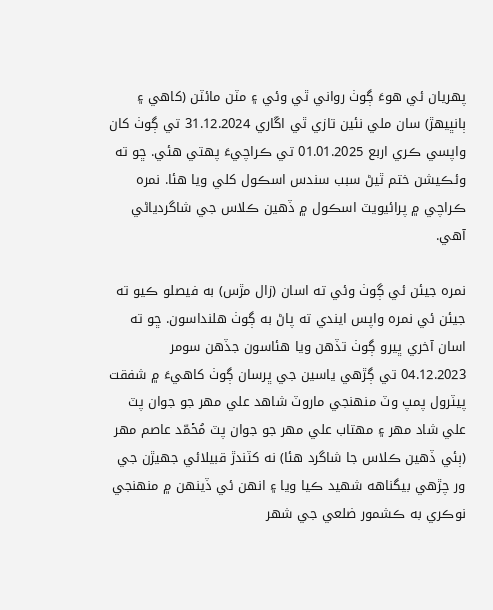پهريان ئي هوءَ ڳوٺ رواني ٿي وئي ۽ مٽن مائٽن (کاهي ۽ ٻانڀيهڙ) سان ملي نئين تازي ٿي اڱاري 31.12.2024 تي ڳوٺ کان واپسي ڪري اربع 01.01.2025 تي ڪراچيءَ پهتي هئي. ڇو ته وئڪيشن ختم ٿيڻ سبب سندس اسڪول کلي ويا هئا. نمره ڪراچي ۾ پرائيويٽ اسڪول ۾ ڏهين ڪلاس جي شاگردياڻي آهي.

نمره جيئن ئي ڳوٺ وئي ته اسان (زال مڙس) به فيصلو ڪيو ته جيئن ئي نمره واپس ايندي ته پاڻ به ڳوٺ هلنداسون. ڇو ته اسان آخري ڀيرو ڳوٺ تڏهن ويا هئاسون جڏهن سومر 04.12.2023 تي ڳڙهي ياسين جي ڀرسان ڳوٺ کاهيءَ ۾ شفقت پيٽرول پمپ وٽ منهنجي ماروٽ شاهد علي مهر جو جوان پٽ علي شاد مهر ۽ مهتاب علي مهر جو جوان پٽ مُحۡمّد عاصم مهر (ٻئي ڏهين ڪلاس جا شاگرد هئا) نه کٽندڙ قبيلائي جهيڙن جي ور چڙهي بيگناهه شهيد ڪيا ويا ۽ انهن ئي ڏينهن ۾ منهنجي نوڪري به ڪشمور ضلعي جي شهر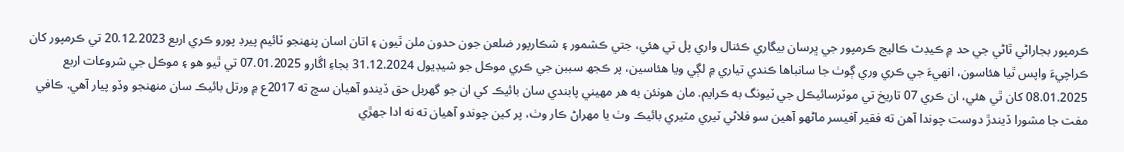ڪرمپور بجاراڻي ٿاڻي جي حد ۾ ڪيڊٽ ڪاليج ڪرمپور جي ڀرسان بيگاري ڪئنال واري پل تي هئي، جتي ڪشمور ۽ شڪارپور ضلعن جون حدون ملن ٿيون ۽ اتان اسان پنهنجو ٽائيم پيرڊ پورو ڪري اربع 20.12.2023 تي ڪرمپور کان ڪراچيءَ واپس ٿيا هئاسون، انهيءَ جي ڪري وري ڳوٺ جا سانباها ڪندي تياري ۾ لڳي ويا هئاسين، پر ڪجھ سببن جي ڪري موڪل جو شيڊيول 31.12.2024 بجاءِ اڱارو 07.01.2025 تي ٿيو هو ۽ موڪل جي شروعات اربع 08.01.2025 کان ٿي هئي، ان ڪري 07 تاريخ تي موٽرسائيڪل جي ٽيونگ به ڪرايم. مان هونئن به هر مهيني پابندي سان بائيڪ کي ان جو گهربل حق ڏيندو آهيان سچ ته 2017ع ۾ ورتل بائيڪ سان منهنجو وڏو پيار آهي. ڪافي مفت جا مشورا ڏيندڙ دوست چوندا آهن ته فقير آفيسر ماڻهو آهين سو فلاڻي ٽيري مٽيري بائيڪ وٺ يا مهراڻ ڪار وٺ، پر کين چوندو آهيان ته نه ادا جهڙي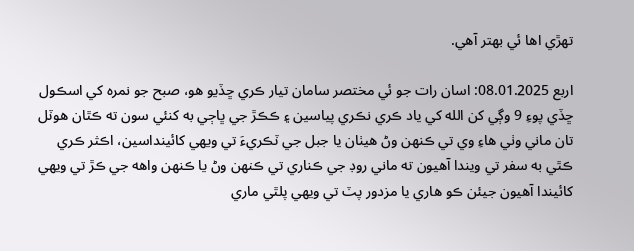تهڙي اها ئي بهتر آهي.

اربع 08.01.2025: اسان رات جو ئي مختصر سامان تيار ڪري ڇڏيو هو، صبح جو نمره کي اسڪول ڇڏي پوءِ 9 وڳي کن الله کي ياد ڪري نڪري پياسين ۽ ڪڪڙ جي ڀاڄي به کنئي سون ته ڪٿان هوٽل تان ماني وٺي هاءِ وي تي ڪنهن وڻ هيٺان يا جبل جي ٽڪريءَ تي ويهي کائينداسين، اڪثر ڪري ڪٿي به سفر تي ويندا آهيون ته ماني روڊ جي ڪناري تي ڪنهن وڻ يا ڪنهن واهه جي ڪڙ تي ويهي کائيندا آهيون جيئن ڪو هاري يا مزدور پٽ تي ويهي پلٿي ماري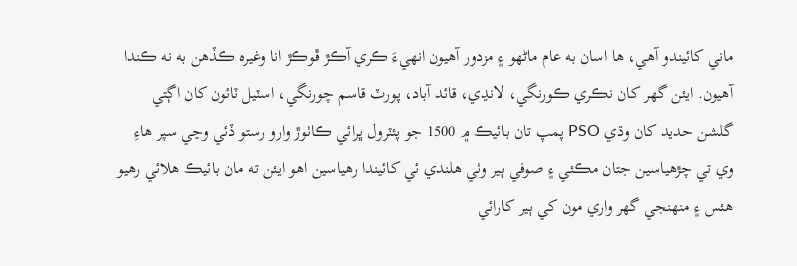ماني کائيندو آهي، ها اسان به عام ماڻهو ۽ مزدور آهيون انهيءَ ڪري آڪڙ ڦوڪڙ انا وغيره ڪڏهن به نه ڪندا آهيون. ايئن گهر کان نڪري ڪورنگي، لانڍي، قائد آباد، پورٽ قاسم چورنگي، اسٽيل ٽائون کان اڳتي گلشن حديد کان وڌي PSO پمپ تان بائيڪ ۾ 1500 جو پئٽرول ڀرائي ڪاٺوڙ وارو رستو ڏئي وڃي سپر هاءِ وي تي چڙهياسين جتان مڪئي ۽ صوفي ٻير وٺي هلندي ئي کائيندا رهياسين اهو ايئن ته مان بائيڪ هلائي رهيو هئس ۽ منهنجي گهر واري مون کي ٻير کارائي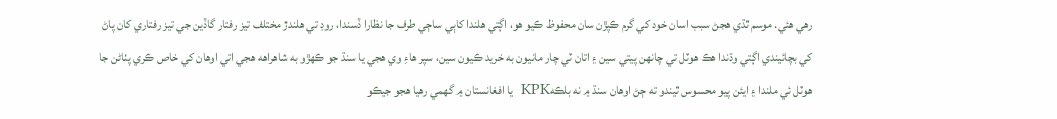رهي هئي. موسم ٿڌي هجڻ سبب اسان خود کي گرم ڪپڙن سان محفوظ ڪيو هو، اڳتي هلندا کاٻي ساڄي طرف جا نظارا ڏسندا، روڊ تي هلندڙ مختلف تيز رفتار گاڏين جي تيز رفتاري کان پاڻ کي بچائيندي اڳتي وڌندا هڪ هوٽل تي چانهن پيتي سين ۽ اتان ٽي چار مانيون به خريد ڪيون سين، سپر هاءِ وي هجي يا سنڌ جو ڪهڙو به شاهراهه هجي اتي اوهان کي خاص ڪري پٺاڻن جا هوٽل ئي ملندا ۽ ايئن پيو محسوس ٿيندو ته ڄڻ اوهان سنڌ ۾ نه بلڪهKPK  يا افغانستان ۾ گهمي رهيا هجو جيڪو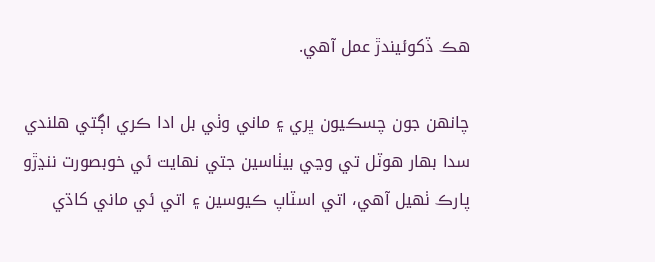هڪ ڏکوئيندڙ عمل آهي.

چانهن جون چسڪيون ڀري ۽ ماني وٺي بل ادا ڪري اڳتي هلندي سدا بهار هوٽل تي وڃي بيٺاسين جتي نهايت ئي خوبصورت ننڍڙو پارڪ ٺهيل آهي، اتي اسٽاپ ڪيوسين ۽ اتي ئي ماني کاڌي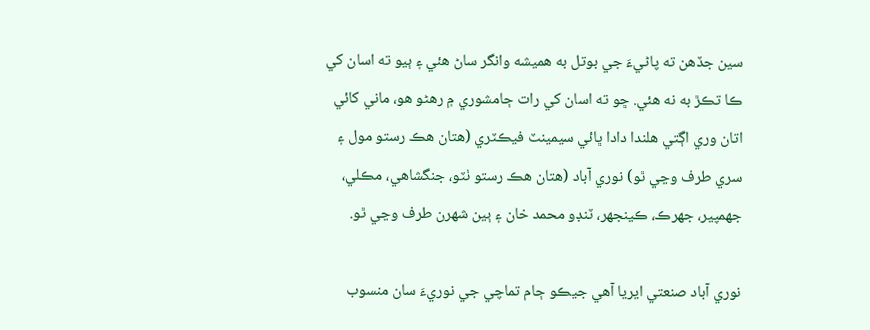سين جڏهن ته پاڻيءَ جي بوتل به هميشه وانگر ساڻ هئي ۽ ٻيو ته اسان کي ڪا تڪڙ به نه هئي. ڇو ته اسان کي رات ڄامشوري ۾ رهڻو هو، ماني کائي اتان وري اڳتي هلندا دادا ڀائي سيمينٽ فيڪٽري (هتان هڪ رستو مول ۽ سري طرف وڃي ٿو) نوري آباد (هتان هڪ رستو ٺٽو، جنگشاهي، مڪلي، جهمپير، جهرڪ، ڪينجهر، ٽنڊو محمد خان ۽ ٻين شهرن طرف وڃي ٿو.

نوري آباد صنعتي ايريا آهي جيڪو ڄام تماچي جي نوريءَ سان منسوب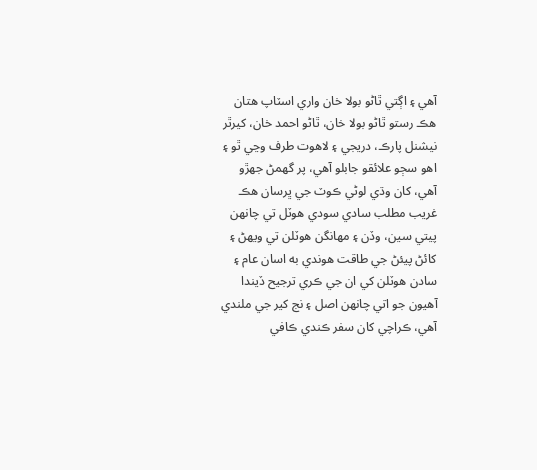آهي ۽ اڳتي ٿاڻو بولا خان واري اسٽاپ هتان هڪ رستو ٿاڻو بولا خان، ٿاڻو احمد خان، کيرٿر نيشنل پارڪ، دريجي ۽ لاهوت طرف وڃي ٿو ۽ اهو سڄو علائقو جابلو آهي، پر گهمڻ جهڙو آهي، کان وڌي لوڻي ڪوٽ جي ڀرسان هڪ غريب مطلب سادي سودي هوٽل تي چانهن پيتي سين، وڏن ۽ مهانگن هوٽلن تي ويهڻ ۽ کائڻ پيئڻ جي طاقت هوندي به اسان عام ۽ سادن هوٽلن کي ان جي ڪري ترجيح ڏيندا آهيون جو اتي چانهن اصل ۽ نج کير جي ملندي آهي، ڪراچي کان سفر ڪندي ڪافي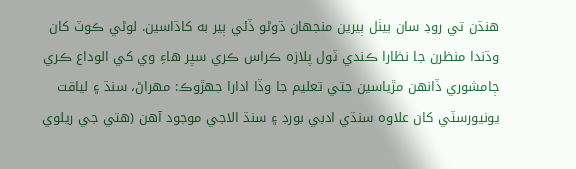هنڌن تي روڊ سان بيٺل ٻيرين منجهان ڌوڻو ڏئي ٻير به کاڌاسين. لوڻي ڪوٽ کان وڌندا منظرن جا نظارا ڪندي ٽول پلازه ڪراس ڪري سپر هاءِ وي کي الوداع ڪري ڄامشوري ڏانهن مڙياسين جتي تعليم جا وڏا ادارا جهڙوڪ: مهراڻ، سنڌ ۽ لياقت يونيورسٽي کان علاوه سنڌي ادبي بورڊ ۽ سنڌ الاجي موجود آهن (هتي جي ريلوي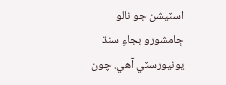اسٽيشن جو نالو ڄامشورو بجاءِ سنڌ يونيورسٽي آهي. چون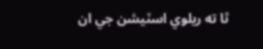ٿا ته ريلوي اسٽيشن جي ان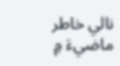نالي خاطر ماضيءَ ۾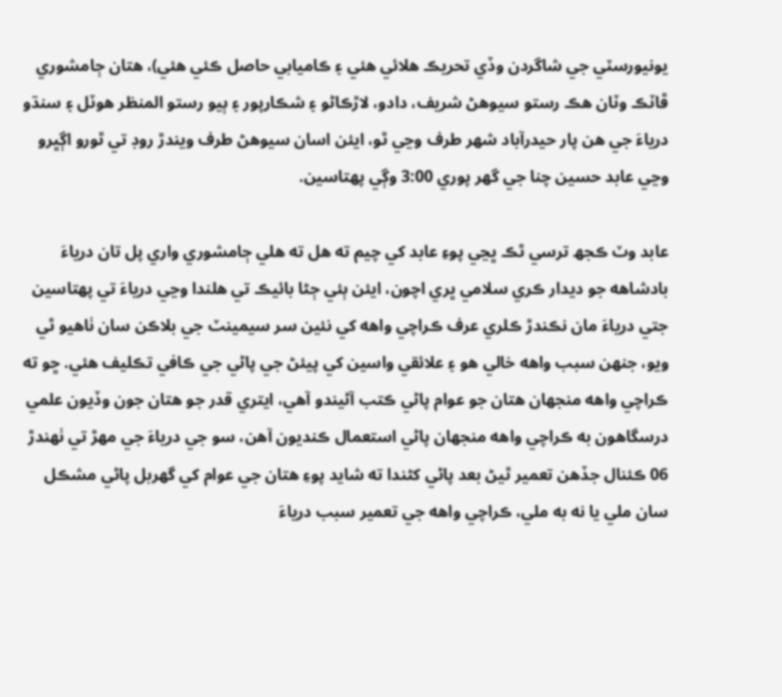يونيورسٽي جي شاگردن وڏي تحريڪ هلائي هئي ۽ ڪاميابي حاصل ڪئي هئي)، هتان ڄامشوري ڦاٽڪ وٽان هڪ رستو سيوهڻ شريف، دادو، لاڙڪاڻو ۽ شڪارپور ۽ ٻيو رستو المنظر هوٽل ۽ سنڌو درياءَ جي هن پار حيدرآباد شهر طرف وڃي ٿو، ايئن اسان سيوهڻ طرف ويندڙ روڊ تي ٿورو اڳڀرو وڃي عابد حسين چنا جي گهر پوري 3:00 وڳي پهتاسين.

عابد وٽ ڪجھ ترسي ٿڪ ڀڃي پوءِ عابد کي چيم ته هل ته هلي ڄامشوري واري پل تان درياءَ بادشاهه جو ديدار ڪري سلامي ڀري اچون، ايئن ٻئي ڄڻا بائيڪ تي هلندا وڃي درياءَ تي پهتاسين جتي درياءَ مان نڪندڙ ڪلري عرف ڪراچي واهه کي نئين سر سيمينٽ جي بلاڪن سان ٺاهيو ٿي ويو، جنهن سبب واهه خالي هو ۽ علائقي واسين کي پيئڻ جي پاڻي جي ڪافي تڪليف هئي. ڇو ته ڪراچي واهه منجهان هتان جو عوام پاڻي ڪتب آڻيندو آهي، ايتري قدر جو هتان جون وڏيون علمي درسگاهون به ڪراچي واهه منجهان پاڻي استعمال ڪنديون آهن، سو جي درياءَ جي مهڙ تي ٺهندڙ 06 ڪئنال جڏهن تعمير ٿيڻ بعد پاڻي کڻندا ته شايد پوءِ هتان جي عوام کي گهربل پاڻي مشڪل سان ملي يا نه به ملي، ڪراچي واهه جي تعمير سبب درياءَ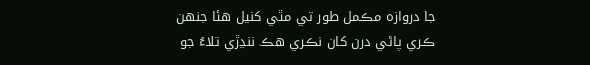جا دروازه مڪمل طور تي مٿي کنيل هئا جنهن ڪري پاڻي درن کان نڪري هڪ ننڍڙي تلاءُ جو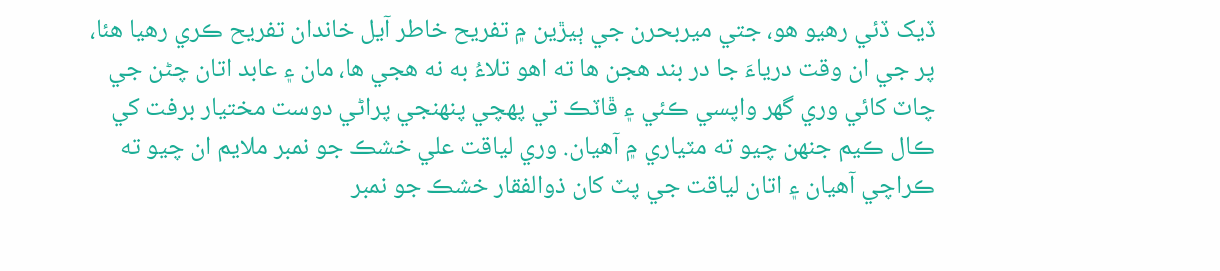ڏيک ڏئي رهيو هو، جتي ميربحرن جي ٻيڙين ۾ تفريح خاطر آيل خاندان تفريح ڪري رهيا هئا، پر جي ان وقت درياءَ جا در بند هجن ها ته اهو تلاءُ به نه هجي ها، مان ۽ عابد اتان چڻن جي چاٽ کائي وري گهر واپسي ڪئي ۽ ڦاٽڪ تي پهچي پنهنجي پراڻي دوست مختيار برفت کي ڪال ڪيم جنهن چيو ته مٽياري ۾ آهيان. وري لياقت علي خشڪ جو نمبر ملايم ان چيو ته ڪراچي آهيان ۽ اتان لياقت جي پٽ کان ذوالفقار خشڪ جو نمبر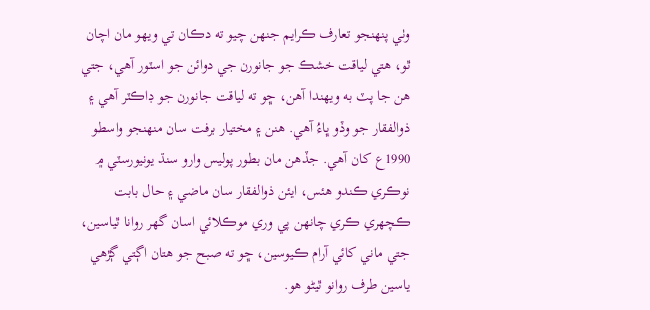وٺي پنهنجو تعارف ڪرايم جنهن چيو ته دڪان تي ويهو مان اچان ٿو، هتي لياقت خشڪ جو جانورن جي دوائن جو اسٽور آهي، جتي هن جا پٽ به ويهندا آهن، ڇو ته لياقت جانورن جو ڊاڪٽر آهي ۽ ذوالفقار جو وڏو ڀاءُ آهي. هنن ۽ مختيار برفت سان منهنجو واسطو 1990ع کان آهي. جڏهن مان بطور پوليس وارو سنڌ يونيورسٽي ۾ نوڪري ڪندو هئس، ايئن ذوالفقار سان ماضي ۽ حال بابت ڪچهري ڪري چانهن پي وري موڪلائي اسان گهر روانا ٿياسين، جتي ماني کائي آرام ڪيوسين، ڇو ته صبح جو هتان اڳتي ڳڙهي ياسين طرف روانو ٿيڻو هو.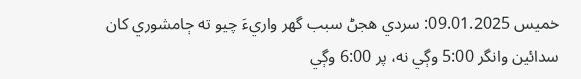خميس 09.01.2025: سردي هجڻ سبب گهر واريءَ چيو ته ڄامشوري کان سدائين وانگر 5:00 وڳي نه، پر 6:00 وڳي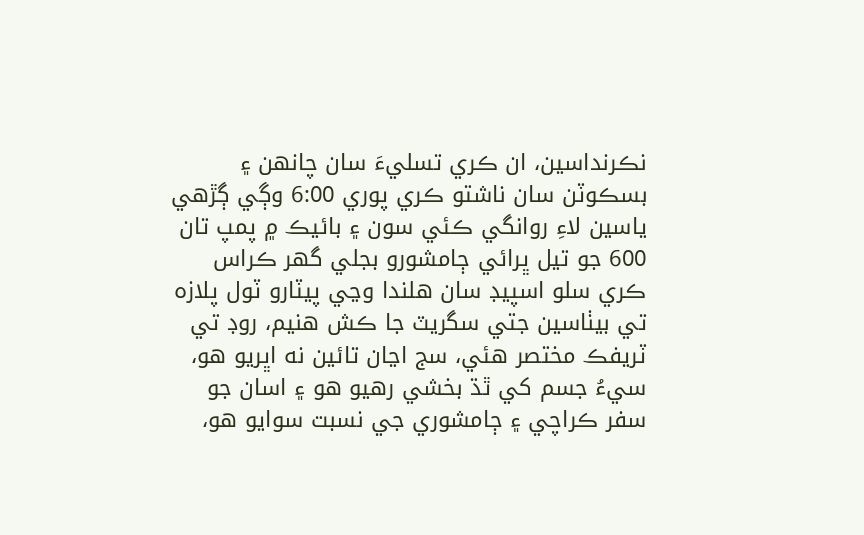نڪرنداسين، ان ڪري تسليءَ سان چانهن ۽ بسڪوٽن سان ناشتو ڪري پوري 6:00 وڳي ڳڙهي ياسين لاءِ روانگي ڪئي سون ۽ بائيڪ ۾ پمپ تان 600 جو تيل ڀرائي ڄامشورو بجلي گهر ڪراس ڪري سلو اسپيڊ سان هلندا وڃي پيٽارو ٽول پلازه تي بيٺاسين جتي سگريٽ جا ڪش هنيم، روڊ تي ٽريفڪ مختصر هئي، سج اڃان تائين نه اڀريو هو، سيءُ جسم کي ٿڌ بخشي رهيو هو ۽ اسان جو سفر ڪراچي ۽ ڄامشوري جي نسبت سوايو هو،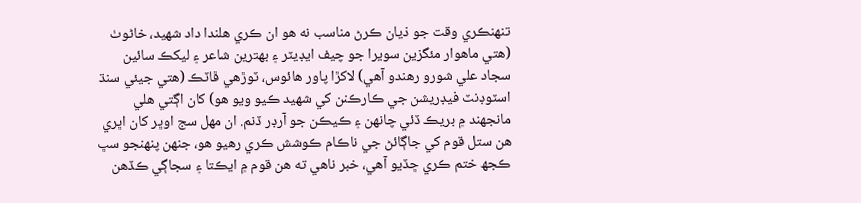تنهنڪري وقت جو ذيان ڪرڻ مناسب نه هو ان ڪري هلندا داد شهيد، خاڻوٺ (هتي ماهوار مئگزين سويرا جو چيف ايڊيٽر ۽ بهترين شاعر ۽ ليکڪ سائين سجاد علي شورو رهندو آهي) لاکڙا پاور هائوس، ٽوڙهي ڦاٽڪ (هتي جيئي سنڌ اسٽوڊنٽ فيڊريشن جي ڪارڪنن کي شهيد ڪيو ويو هو) کان اڳتي هلي مانجهند ۾ بريڪ ڏئي چانهن ۽ ڪيڪن جو آرڊر ڏنم. ان مهل سج اوڀر کان اڀري هن ستل قوم کي جاڳائڻ جي ناڪام ڪوشش ڪري رهيو هو، جنهن پنهنجو سڀ ڪجھ ختم ڪري ڇڏيو آهي، خبر ناهي ته هن قوم ۾ ايڪتا ۽ سجاڳي ڪڏهن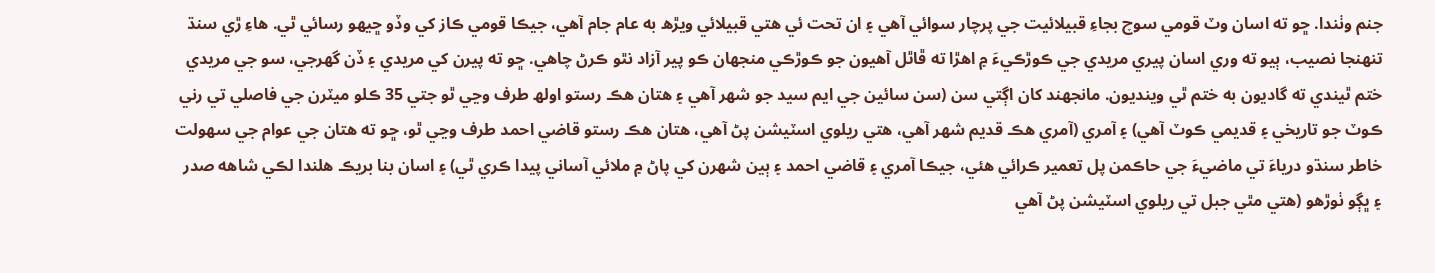جنم وٺندا. ڇو ته اسان وٽ قومي سوچ بجاءِ قبيلائيت جي پرچار سوائي آهي ۽ ان تحت ئي هتي قبيلائي ويڙھ به عام جام آهي، جيڪا قومي ڪاز کي وڏو ڇيهو رسائي ٿي. هاءِ ڙي سنڌ تنهنجا نصيب، ٻيو ته وري اسان پيري مريدي جي ڪوڙڪيءَ ۾ اهڙا ته ڦاٿل آهيون جو ڪوڙڪي منجهان ڪو پير آزاد نٿو ڪرڻ چاهي. ڇو ته پيرن کي مريدي ۽ ڏن گهرجي، سو جي مريدي ختم ٿيندي ته گاديون به ختم ٿي وينديون. مانجهند کان اڳتي سن (سن سائين جي ايم سيد جو شهر آهي ۽ هتان هڪ رستو اولھ طرف وڃي ٿو جتي 35 ڪلو ميٽرن جي فاصلي تي رني ڪوٽ جو تاريخي ۽ قديمي ڪوٽ آهي) ۽ آمري (آمري هڪ قديم شهر آهي، ھتي ريلوي اسٽيشن پڻ آهي، هتان هڪ رستو قاضي احمد طرف وڃي ٿو، ڇو ته هتان جي عوام جي سهولت خاطر سنڌو درياءَ تي ماضيءَ جي حاڪمن پل تعمير ڪرائي هئي، جيڪا آمري ۽ قاضي احمد ۽ ٻين شهرن کي پاڻ ۾ ملائي آساني پيدا ڪري ٿي) ۽ اسان بنا بريڪ هلندا لڪي شاهه صدر ۽ ڀڳو ٺوڙهو (هتي مٿي جبل تي ريلوي اسٽيشن پڻ آهي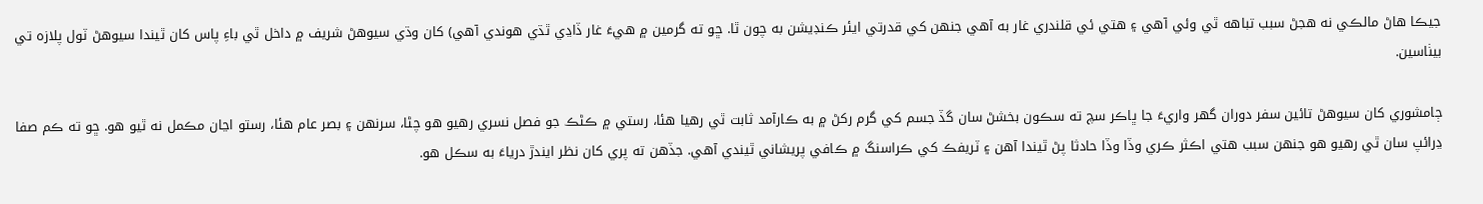جيڪا هاڻ مالڪي نه هجڻ سبب تباهه ٿي وئي آهي ۽ هتي ئي قلندري غار به آهي جنهن کي قدرتي ايئر ڪنڊيشن به چون ٿا. ڇو ته گرمين ۾ هيءَ غار ڏاڍي ٿڌي هوندي آهي) کان وڌي سيوھڻ شريف ۾ داخل ٿي باءِ پاس کان ٿيندا سيوهڻ ٽول پلازه تي بيٺاسين.

ڄامشوري کان سيوهڻ تائين سفر دوران گهر واريءَ جا ڀاڪر سچ ته سڪون بخشڻ سان گڏ جسم کي گرم رکڻ ۾ به ڪارآمد ثابت ٿي رهيا هئا، رستي ۾ ڪڻڪ جو فصل نسري رهيو هو چڻا، سرنهن ۽ بصر عام هئا، رستو اڃان مڪمل نه ٿيو هو. ڇو ته ڪم صفا ڍرائپ سان ٿي رهيو هو جنهن سبب هتي اڪثر ڪري وڏا وڏا حادثا پڻ ٿيندا آهن ۽ ٽريفڪ کي ڪراسنگ ۾ ڪافي پريشاني ٿيندي آهي. جڏهن ته پري کان نظر ايندڙ درياءَ به سڪل هو.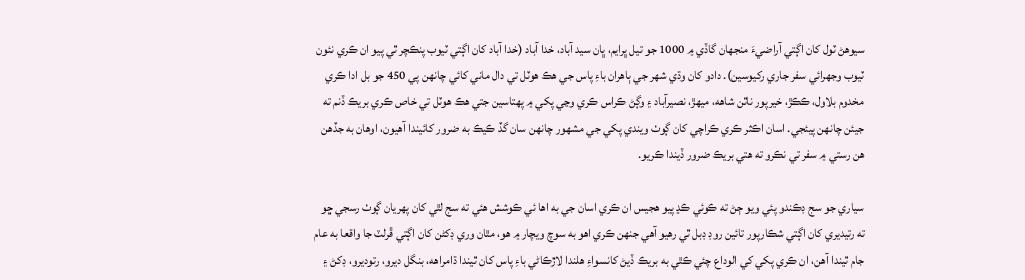سيوهڻ ٽول کان اڳتي آراضيءَ منجهان گاڏي ۾ 1000 جو تيل ڀرايم، ڀان سيد آباد، خدا آباد (خدا آباد کان اڳتي ٽيوب پنڪچر ٿي پيو ان ڪري نئون ٽيوب وجهرائي سفر جاري رکيوسين). دادو کان وڌي شهر جي ٻاهران باءِ پاس جي هڪ هوٽل تي دال ماني کائي چانهن پي 450 جو بل ادا ڪري مخدوم بلاول، ڪڪڙ، خيرپور ناٿن شاهه، ميهڙ، نصيرآباد ۽ وڳڻ ڪراس ڪري وڃي پکي ۾ پهتاسين جتي هڪ هوٽل تي خاص ڪري بريڪ ڏنم ته جيئن چانهن پيئجي. اسان اڪثر ڪري ڪراچي کان ڳوٺ ويندي پکي جي مشهور چانهن سان گڏ ڪيڪ به ضرور کائيندا آهيون، اوهان به جڏهن هن رستي ۾ سفر تي نڪرو ته هتي بريڪ ضرور ڏيندا ڪريو.

سياري جو سج ڊڪندو پئي ويو ڄڻ ته ڪوئي ڪڍ پيو هجيس ان ڪري اسان جي به اها ئي ڪوشش هئي ته سج لٿي کان پهريان ڳوٺ رسجي ڇو ته رتيديري کان اڳتي شڪارپور تائين روڊ ڊبل ٿي رهيو آهي جنهن ڪري اهو به سوچ ويچار ۾ هو، مٿان وري ڊکڻن کان اڳتي ڦرلٽ جا واقعا به عام جام ٿيندا آهن، ان ڪري پکي کي الوداع چئي ڪٿي به بريڪ ڏيڻ کانسواءِ هلندا لاڙڪاڻي باءِ پاس کان ٿيندا ڌامراهه، بنگل ديرو، رتوديرو، ڊکڻ ۽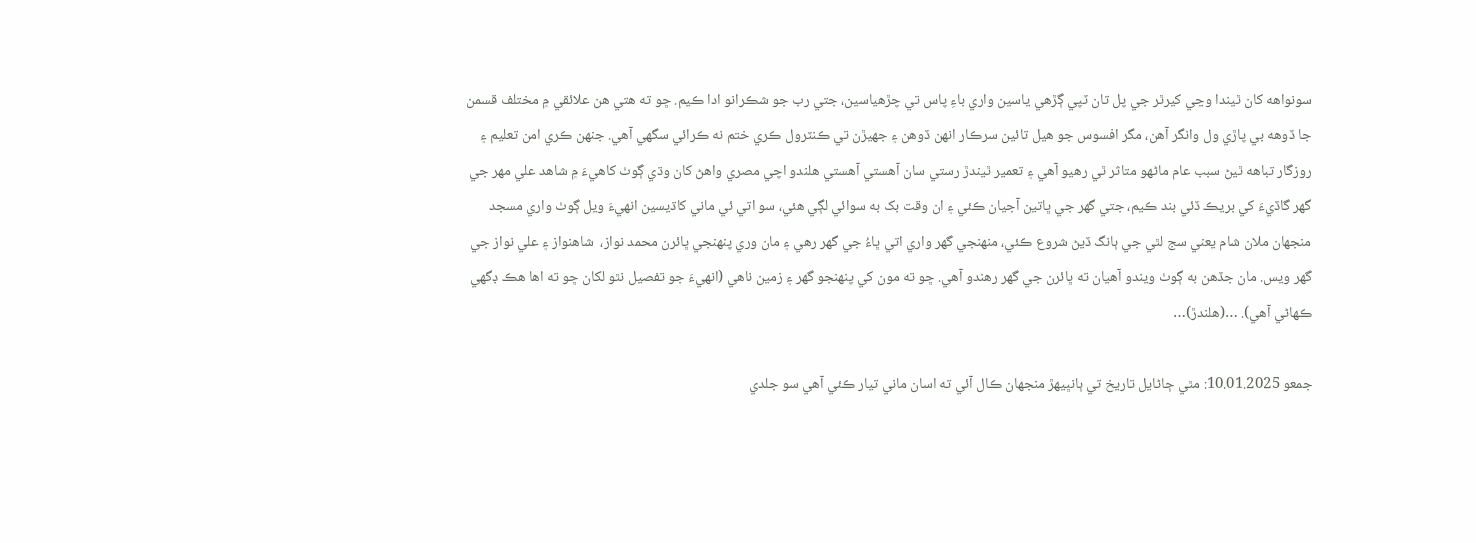سونواهه کان ٿيندا وڃي کيرٿر جي پل تان ٽپي ڳڙهي ياسين واري باءِ پاس تي چڙهياسين، جتي رب جو شڪرانو ادا ڪيم. ڇو ته هتي هن علائقي ۾ مختلف قسمن جا ڏوهه بي پاڙي ول وانگر آهن، مگر افسوس جو هيل تائين سرڪار انهن ڏوهن ۽ جهيڙن تي ڪنٽرول ڪري ختم نه ڪرائي سگهي آهي. جنهن ڪري امن تعليم ۽ روزگار تباهه ٿيڻ سبب عام ماڻهو متاثر ٿي رهيو آهي ۽ تعمير ٿيندڙ رستي سان آهستي آهستي هلندو اچي مصري واهڻ کان وڌي ڳوٺ کاهيءَ ۾ شاهد علي مهر جي گهر گاڏيءَ کي بريڪ ڏئي بند ڪيم، جتي گهر جي ڀاتين آجيان ڪئي ۽ ان وقت بک به سوائي لڳي هئي، سو اتي ئي ماني کاڌيسين انهيءَ ويل ڳوٺ واري مسجد منجهان ملان شام يعني سج لٿي جي ٻانگ ڏيڻ شروع ڪئي، منهنجي گهر واري اتي ڀاءُ جي گهر رهي ۽ مان وري پنهنجي ڀائرن محمد نواز،  شاهنواز ۽ علي نواز جي گهر ويس. مان جڏهن به ڳوٺ ويندو آهيان ته ڀائرن جي گهر رهندو آهي. ڇو ته مون کي پنهنجو گهر ۽ زمين ناهي (انهيءَ جو تفصيل نٿو لکان ڇو ته اها هڪ ڊگهي ڪهاڻي آهي). …(هلندڙ)…

جمعو 10.01.2025: مٿي ڄاڻايل تاريخ تي ٻانڀيهڙ منجهان ڪال آئي ته اسان ماني تيار ڪئي آهي سو جلدي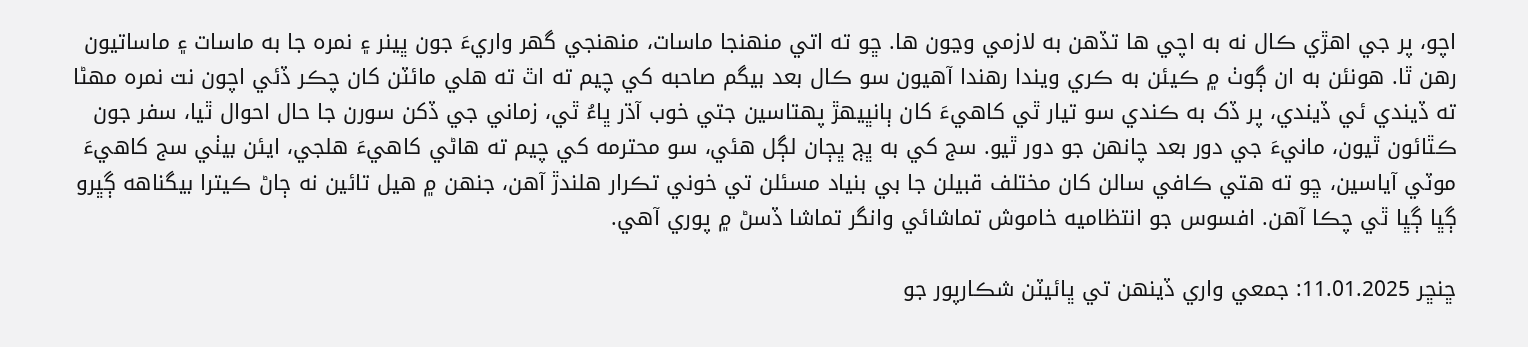اچو، پر جي اهڙي ڪال نه به اچي ها تڏهن به لازمي وڃون ها. ڇو ته اتي منهنجا ماسات، منهنجي گهر واريءَ جون ڀينر ۽ نمره جا به ماسات ۽ ماساتيون رهن ٿا. هونئن به ان ڳوٺ ۾ ڪيئن به ڪري ويندا رهندا آهيون سو ڪال بعد بيگم صاحبه کي چيم ته اٿ ته هلي مائٽن کان چڪر ڏئي اچون نت نمره مهڻا ته ڏيندي ئي ڏيندي، پر ڏک به ڪندي سو تيار ٿي کاهيءَ کان ٻانڀيهڙ پهتاسين جتي خوب آڌر ڀاءُ ٿي، زماني جي ڏکن سورن جا حال احوال ٿيا، سفر جون ڪٿائون ٿيون، مانيءَ جي دور بعد چانهن جو دور ٿيو. سج کي به ڀڄ ڀڄان لڳل هئي، سو محترمه کي چيم ته هاڻي کاهيءَ هلجي، ايئن بيٺي سج کاهيءَ موٽي آياسين، ڇو ته هتي ڪافي سالن کان مختلف قبيلن جا بي بنياد مسئلن تي خوني تڪرار هلندڙ آهن، جنهن ۾ هيل تائين نه ڄاڻ ڪيترا بيگناهه ڳڀرو ڳڀا ڳڀا ٿي چڪا آهن. افسوس جو انتظاميه خاموش تماشائي وانگر تماشا ڏسڻ ۾ پوري آهي.

ڇنڇر 11.01.2025: جمعي واري ڏينهن تي ڀائيٽن شڪارپور جو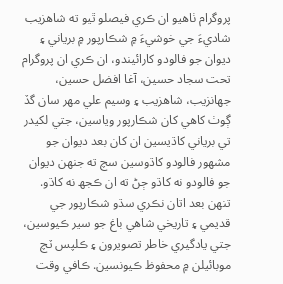پروگرام ٺاهيو ان ڪري فيصلو ٿيو ته شاهزيب شاديءَ جي خوشيءَ ۾ شڪارپور ۾ برياني ۽ ديوان جو فالودو کارائيندو، ان ڪري ان پروگرام تحت سجاد حسين، آغا افضل حسين، جهانزيب، شاهزيب ۽ وسيم علي مهر سان گڏ ڳوٺ کاهي کان شڪارپور وياسين، جتي لکيدر تي برياني کاڌيسين ان کان بعد ديوان جو مشهور فالودو کاڌوسين سچ ته جنهن ديوان جو فالودو نه کاڌو ڄڻ ته ان ڪجھ نه کاڌو. تنهن بعد اتان نڪري سڌو شڪارپور جي قديمي ۽ تاريخي شاهي باغ جو سير ڪيوسين، جتي يادگيري خاطر تصويرون ۽ ڪلپس ٽچ موبائيلن ۾ محفوظ ڪيونسين. ڪافي وقت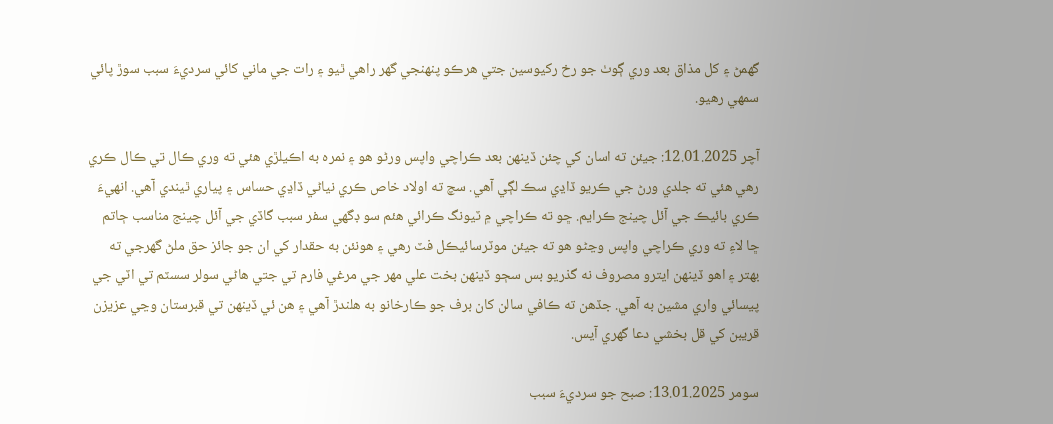گهمڻ ۽ کل مذاق بعد وري ڳوٺ جو رخ رکيوسين جتي هرڪو پنهنجي گهر راهي ٿيو ۽ رات جي ماني کائي سرديءَ سبب سوڙ پائي سمهي رهيو.

آچر 12.01.2025: جيئن ته اسان کي چئن ڏينهن بعد ڪراچي واپس ورڻو هو ۽ نمره به اڪيلڙي هئي ته وري ڪال تي ڪال ڪري رهي هئي ته جلدي ورڻ جي ڪريو ڏاڍي سڪ لڳي آهي. سچ ته اولاد خاص ڪري نياڻي ڏاڍي حساس ۽ پياري ٿيندي آهي. انهيءَ ڪري بائيڪ جي آئل چينج ڪرايم. ڇو ته ڪراچي ۾ ٽيونگ ڪرائي هئم سو ڊگهي سفر سبب گاڏي جي آئل چينج مناسب ڄاتم ڇا لاءِ ته وري ڪراچي واپس وڃڻو هو ته جيئن موٽرسائيڪل فٽ رهي ۽ هونئن به حقدار کي ان جو جائز حق ملڻ گهرجي ته بهتر ۽ اهو ڏينهن ايترو مصروف نه گذريو بس سڄو ڏينهن بخت علي مهر جي مرغي فارم تي جتي هاڻي سولر سسٽم تي اٽي جي پيسائي واري مشين به آهي. جڏهن ته ڪافي سالن کان برف جو ڪارخانو به هلندڙ آهي ۽ هن ئي ڏينهن تي قبرستان وڃي عزيزن قريبن کي قل بخشي دعا گهري آيس.

سومر 13.01.2025: صبح جو سرديءَ سبب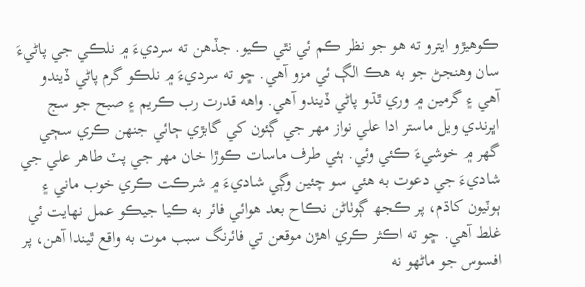ڪوهيڙو ايترو ته هو جو نظر ڪم ئي نٿي ڪيو. جڏهن ته سرديءَ ۾ نلڪي جي پاڻيءَ سان وهنجڻ جو به هڪ الڳ ئي مزو آهي. ڇو ته سرديءَ ۾ نلڪو گرم پاڻي ڏيندو آهي ۽ گرمين ۾ وري ٿڌو پاڻي ڏيندو آهي. واهه قدرت رب ڪريم ۽ صبح جو سج اڀرندي ويل ماستر ادا علي نواز مهر جي ڳئون کي گابڙي ڄائي جنهن ڪري سڄي گهر ۾ خوشيءَ ڪئي وئي. ٻئي طرف ماسات ڪوڙا خان مهر جي پٽ طاهر علي جي شاديءَ جي دعوت به هئي سو چئين وڳي شاديءَ ۾ شرڪت ڪري خوب ماني ۽ ٻوٽيون کاڌم، پر ڪجھ ڳوٺاڻن نڪاح بعد هوائي فائر به ڪيا جيڪو عمل نهايت ئي غلط آهي. ڇو ته اڪثر ڪري اهڙن موقعن تي فائرنگ سبب موت به واقع ٿيندا آهن، پر افسوس جو ماڻهو نه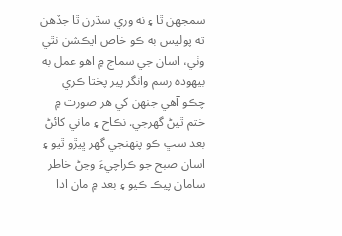سمجهن ٿا ۽ نه وري سڌرن ٿا جڏهن ته پوليس به ڪو خاص ايڪشن نٿي وٺي، اسان جي سماج ۾ اهو عمل به بيهوده رسم وانگر پير پختا ڪري چڪو آهي جنهن کي هر صورت ۾ ختم ٿيڻ گهرجي. نڪاح ۽ ماني کائڻ بعد سڀ ڪو پنهنجي گهر ڀيڙو ٿيو ۽ اسان صبح جو ڪراچيءَ وڃڻ خاطر سامان پيڪ ڪيو ۽ بعد ۾ مان ادا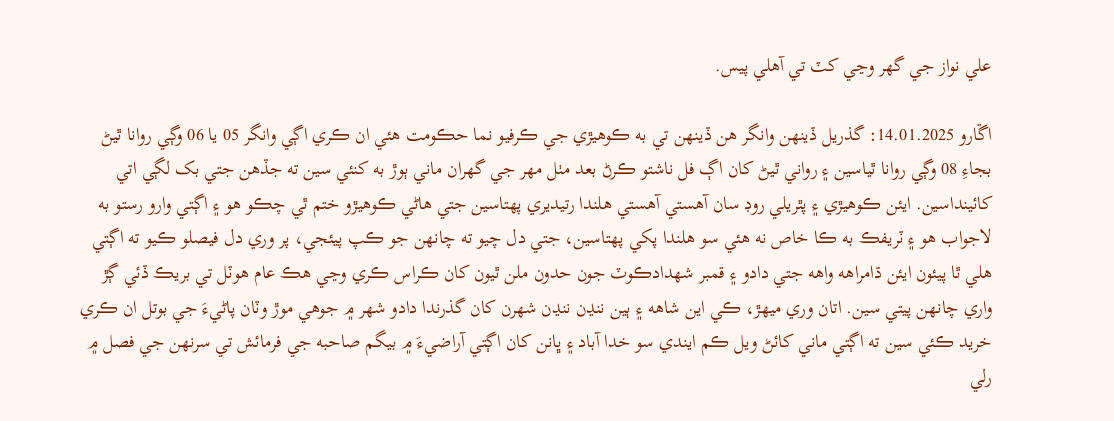علي نواز جي گهر وڃي کٽ تي آهلي پيس.

اڱارو 14.01.2025: گذريل ڏينهن وانگر هن ڏينهن تي به ڪوهيڙي جي ڪرفيو نما حڪومت هئي ان ڪري اڳي وانگر 05 يا 06 وڳي روانا ٿيڻ بجاءِ 08 وڳي روانا ٿياسين ۽ رواني ٿيڻ کان اڳ فل ناشتو ڪرڻ بعد مٺل مهر جي گهران ماني ٻوڙ به کنئي سين ته جڏهن جتي بک لڳي اتي کائينداسين. ايئن ڪوهيڙي ۽ پٿريلي روڊ سان آهستي آهستي هلندا رتيديري پهتاسين جتي هاڻي ڪوهيڙو ختم ٿي چڪو هو ۽ اڳتي وارو رستو به لاجواب هو ۽ ٽريفڪ به ڪا خاص نه هئي سو هلندا پکي پهتاسين، جتي دل چيو ته چانهن جو ڪپ پيئجي، پر وري دل فيصلو ڪيو ته اڳتي هلي ٿا پيئون ايئن ڌامراهه واهه جتي دادو ۽ قمبر شهدادڪوٽ جون حدون ملن ٿيون کان ڪراس ڪري وڃي هڪ عام هوٽل تي بريڪ ڏئي ڳڙ واري چانهن پيتي سين. اتان وري ميهڙ، ڪي اين شاهه ۽ ٻين ننڍن ننڍن شهرن کان گذرندا دادو شهر ۾ جوهي موڙ وٽان پاڻيءَ جي بوتل ان ڪري خريد ڪئي سين ته اڳتي ماني کائڻ ويل ڪم ايندي سو خدا آباد ۽ ڀانن کان اڳتي آراضيءَ ۾ بيگم صاحبه جي فرمائش تي سرنهن جي فصل ۾ رلي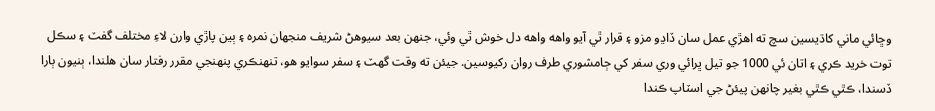وڇائي ماني کاڌيسين سچ ته اهڙي عمل سان ڏاڍو مزو ۽ قرار ٿي آيو واهه واهه دل خوش ٿي وئي، جنهن بعد سيوهڻ شريف منجهان نمره ۽ ٻين پاڙي وارن لاءِ مختلف گفٽ ۽ سڪل توت خريد ڪري ۽ اتان ئي 1000 جو تيل ڀرائي وري سفر کي ڄامشوري طرف روان رکيوسين. جيئن ته وقت گهٽ ۽ سفر سوايو هو، تنهنڪري پنهنجي مقرر رفتار سان هلندا، ٻنيون ٻارا ڏسندا، ڪٿي ڪٿي بغير چانهن پيئڻ جي اسٽاپ ڪندا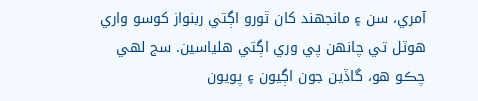آمري، سن ۽ مانجهند کان ٿورو اڳتي ربنواز کوسو واري هوٽل تي چانهن پي وري اڳتي هلياسين. سج لهي چڪو هو، گاڏين جون اڳيون ۽ پويون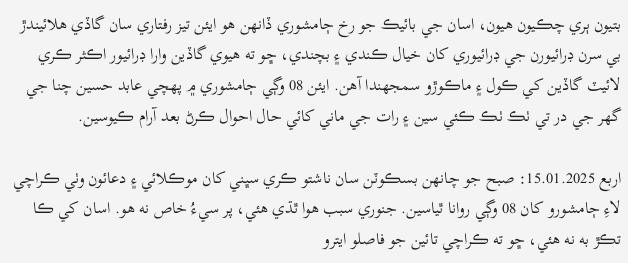بتيون ٻري چڪيون هيون، اسان جي بائيڪ جو رخ ڄامشوري ڏانهن ھو ايئن تيز رفتاري سان گاڏي هلائيندڙ بي سرن ڊرائيورن جي ڊرائيوري کان خيال ڪندي ۽ بچندي، ڇو ته هيوي گاڏين وارا ڊرائيور اڪثر ڪري لائيٽ گاڏين کي ڪول ۽ ماڪوڙو سمجهندا آهن. ايئن 08 وڳي ڄامشوري ۾ پهچي عابد حسين چنا جي گهر جي در تي ٺڪ ٺڪ ڪئي سين ۽ رات جي ماني کائي حال احوال ڪرڻ بعد آرام ڪيوسين.

اربع 15.01.2025: صبح جو چانهن بسڪوٽن سان ناشتو ڪري سڀني کان موڪلائي ۽ دعائون وٺي ڪراچي لاءِ ڄامشورو کان 08 وڳي روانا ٿياسين. جنوري سبب هوا ٿڌي هئي، پر سيءُ خاص نه هو. اسان کي ڪا تڪڙ به نه هئي، ڇو ته ڪراچي تائين جو فاصلو ايترو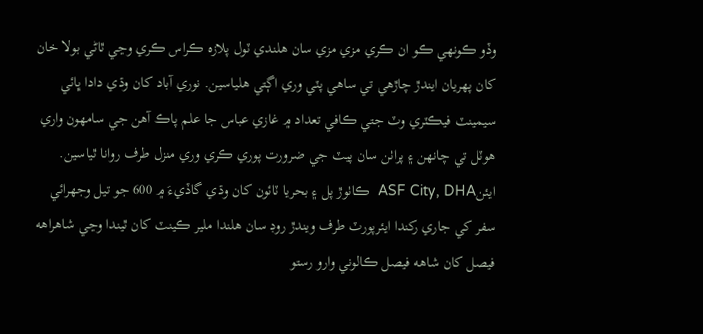وڏو ڪونهي ڪو ان ڪري مزي مزي سان هلندي ٽول پلازه ڪراس ڪري وڃي ٿاڻي بولا خان کان پهريان ايندڙ چاڙهي تي ساهي پٽي وري اڳتي هلياسين. نوري آباد کان وڌي دادا ڀائي سيمينٽ فيڪٽري وٽ جتي ڪافي تعداد ۾ غازي عباس جا علم پاڪ آهن جي سامهون واري هوٽل تي چانهن ۽ پراٺن سان پيٽ جي ضرورت پوري ڪري وري منزل طرف روانا ٿياسين. ايئنASF City, DHA  ڪاٺوڙ پل ۽ بحريا ٽائون کان وڌي گاڏيءَ ۾ 600 جو تيل وجهرائي سفر کي جاري رکندا ايئرپورٽ طرف ويندڙ روڊ سان هلندا ملير ڪينٽ کان ٿيندا وڃي شاهراهه فيصل کان شاهه فيصل ڪالوني وارو رستو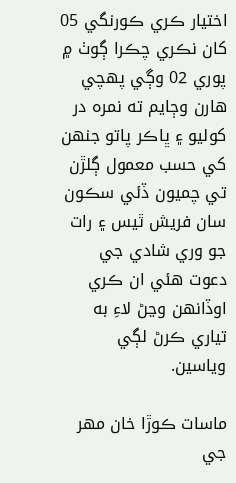اختيار ڪري ڪورنگي 05 کان نڪري چڪرا ڳوٺ ۾ پوري 02 وڳي پهچي هارن وڄايم ته نمره در کوليو ۽ ڀاڪر پاتو جنهن کي حسب معمول ڳلڙن تي چميون ڏئي سڪون سان فريش ٿيس ۽ رات جو وري شادي جي دعوت هئي ان ڪري اوڏانهن وڃڻ لاءِ به تياري ڪرڻ لڳي وياسين.

ماسات ڪوڙا خان مهر جي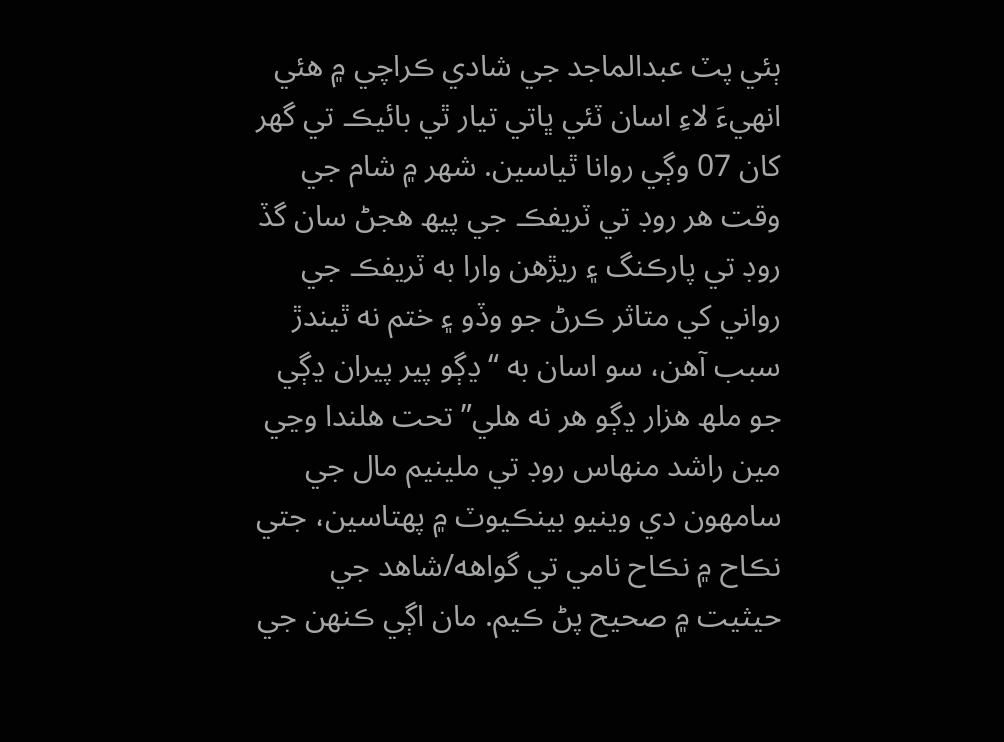ٻئي پٽ عبدالماجد جي شادي ڪراچي ۾ هئي انهيءَ لاءِ اسان ٽئي ڀاتي تيار ٿي بائيڪ تي گهر کان 07 وڳي روانا ٿياسين. شهر ۾ شام جي وقت هر روڊ تي ٽريفڪ جي پيھ هجڻ سان گڏ روڊ تي پارڪنگ ۽ ريڙهن وارا به ٽريفڪ جي رواني کي متاثر ڪرڻ جو وڏو ۽ ختم نه ٿيندڙ سبب آهن، سو اسان به “ڍڳو پير پيران ڍڳي جو ملھ هزار ڍڳو هر نه هلي” تحت هلندا وڃي مين راشد منهاس روڊ تي ملينيم مال جي سامهون دي وينيو بينڪيوٽ ۾ پهتاسين، جتي نڪاح ۾ نڪاح نامي تي گواهه/شاهد جي حيثيت ۾ صحيح پڻ ڪيم. مان اڳي ڪنهن جي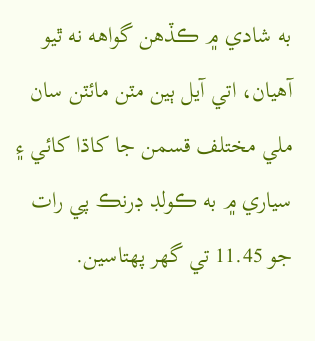به شادي ۾ ڪڏهن گواهه نه ٿيو آهيان، اتي آيل ٻين مٽن مائٽن سان ملي مختلف قسمن جا کاڌا کائي ۽ سياري ۾ به ڪولڊ ڊرنڪ پي رات جو 11.45 تي گهر پهتاسين.